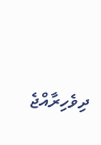ދިވެހިރާއްޖެ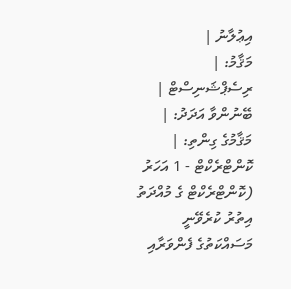އިޢުލާނު |
މަޤާމު: |
ރިސެޕްޝަނިސްޓް |
ބޭނުންވާ އަދަދު: |
މަޤާމުގެ ގިންތި: |
ކޮންޓްރެކްޓް - 1 އަހަރު (ކޮންޓްރެކްޓް ގެ މުއްދަތު އިތުރު ކުރެވޭނީ މަސައްކަތުގެ ފެންވަރާއި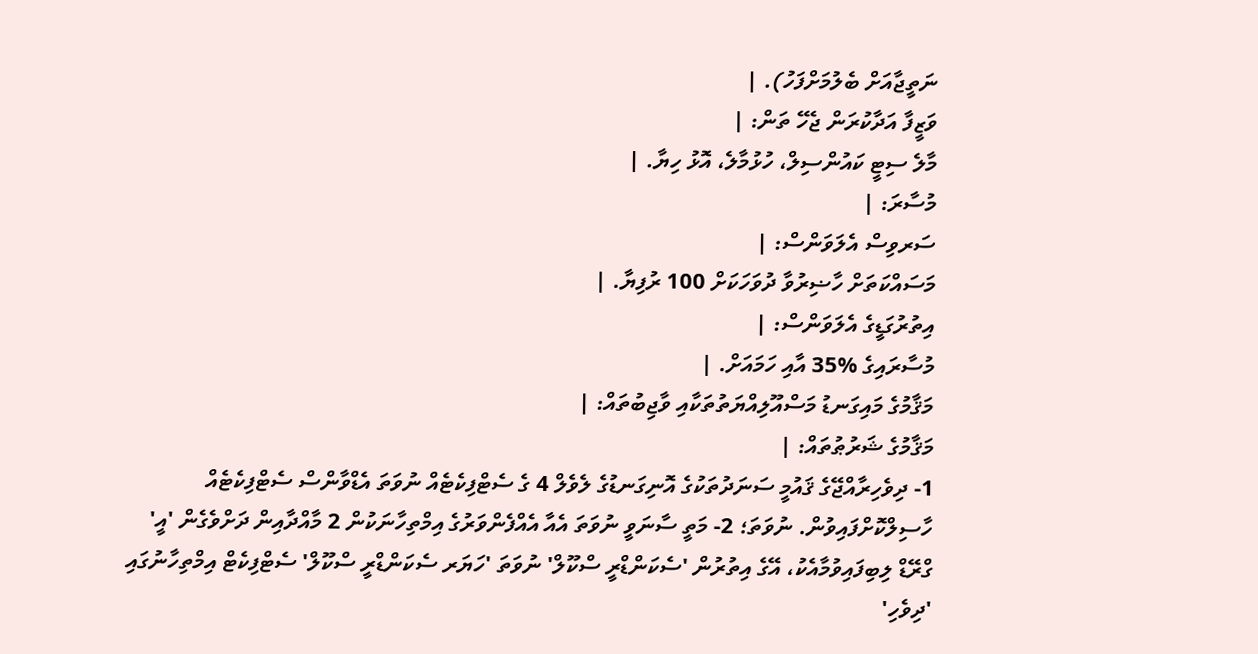ނަތީޖާއަށް ބެލުމަށްފަހު). |
ވަޒީފާ އަދާކުރަން ޖެހޭ ތަން: |
މާލެ ސިޓީ ކައުންސިލް، ހުޅުމާލެ، އޮޅު ހިޔާ. |
މުސާރަ: |
ސަރވިސް އެލަވަންސް: |
މަސައްކަތަށް ހާޟިރުވާ ދުވަހަކަށް 100 ރުފިޔާ. |
އިތުރުގަޑީގެ އެލަވަންސް: |
މުސާރައިގެ %35 އާއި ހަމައަށް. |
މަޤާމުގެ މައިގަނޑު މަސްއޫލިއްޔަތުތަކާއި ވާޖިބުތައް: |
މަޤާމުގެ ޝަރުޠުތައް: |
1- ދިވެހިރާއްޖޭގެ ޤައުމީ ސަނަދުތަކުގެ އޮނިގަނޑުގެ ލެވެލް 4 ގެ ސެޓްފިކެޓެއް ނުވަތަ އެޑްވާންސް ސެޓްފިކެޓެއް ހާސިލްކޮށްފައިވުން. ނުވަތަ؛ 2- މަތީ ސާނަވީ ނުވަތަ އެއާ އެއްފެންވަރުގެ އިމްތިހާނަކުން 2 މާއްދާއިން ދަށްވެގެން 'އީ' ގްރޭޑް ލިބިފައިވުމާއެކު، އޭގެ އިތުރުން 'ސެކަންޑްރީ ސްކޫލް' ނުވަތަ 'ހަޔަރ ސެކަންޑްރީ ސްކޫލް' ސެޓްފިކެޓް އިމްތިހާނުގައި 'ދިވެހި'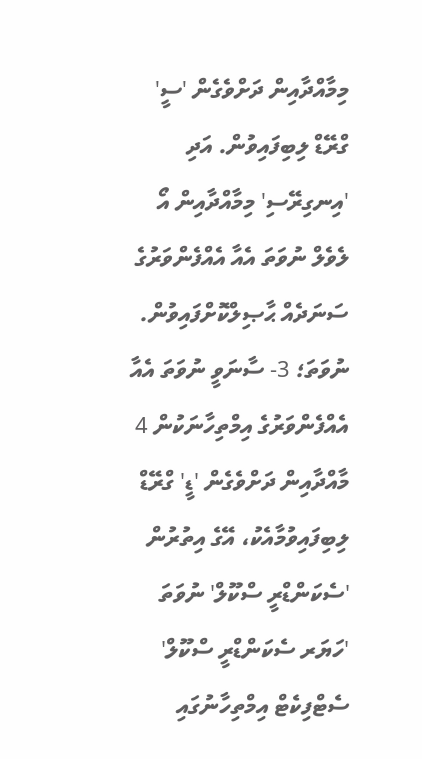މިމާއްދާއިން ދަށްވެގެން 'ސީ' ގްރޭޑް ލިބިފައިވުން. އަދި 'އިނގިރޭސި' މިމާއްދާއިން އޯ ލެވެލް ނުވަތަ އެއާ އެއްފެންވަރުގެ ސަނަދެއް ޙާޞިލްކޮށްފައިވުން. ނުވަތަ؛ 3- ސާނަވީ ނުވަތަ އެއާ އެއްފެންވަރުގެ އިމްތިހާނަކުން 4 މާއްދާއިން ދަށްވެގެން 'ޑީ' ގްރޭޑް ލިބިފައިވުމާއެކު، އޭގެ އިތުރުން 'ސެކަންޑްރީ ސްކޫލް' ނުވަތަ 'ހަޔަރ ސެކަންޑްރީ ސްކޫލް' ސެޓްފިކެޓް އިމްތިހާނުގައި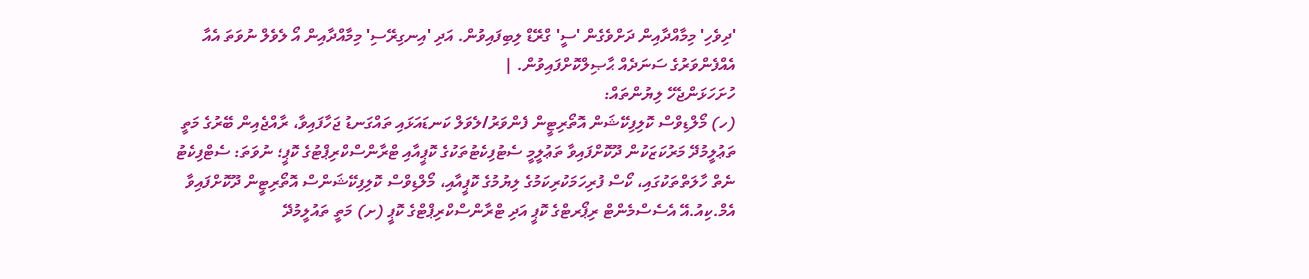'ދިވެހި' މިމާއްދާއިން ދަށްވެގެން 'ސީ' ގްރޭޑް ލިބިފައިވުން. އަދި 'އިނގިރޭސި' މިމާއްދާއިން އޯ ލެވެލް ނުވަތަ އެއާ އެއްފެންވަރުގެ ސަނަދެއް ޙާޞިލްކޮށްފައިވުން. |
ހުށަހަޅަންޖެހޭ ލިޔުންތައް:
(ހ) މޯލްޑިވްސް ކޮލިފިކޭޝަން އޮތޯރިޓީން ފެންވަރު/ލެވަލް ކަނޑައަޅައި ތައްގަނޑު ޖަހާފައިވާ، ރާއްޖެއިން ބޭރުގެ މަތީ ތަޢުލީމުދޭ މަރުކަޒަކުން ދޫކޮށްފައިވާ ތަޢުލީމީ ސެޓުފިކެޓުތަކުގެ ކޮޕީއާއި ޓްރާންސްކްރިޕްޓުގެ ކޮޕީ؛ ނުވަތަ: ސެޓްފިކެޓު ނެތް ހާލަތްތަކުގައި، ކޯސް ފުރިހަމަކުރިކަމުގެ ލިޔުމުގެ ކޮޕީއާއި، މޯލްޑިވްސް ކޮލިފިކޭޝަންސް އޮތޯރިޓީން ދޫކޮށްފައިވާ އެމް.ކިއު.އޭ އެސެސްމެންޓް ރިޕޯރޓްގެ ކޮޕީ އަދި ޓްރާންސްކްރިޕްޓްގެ ކޮޕީ (ށ) މަތީ ތައުލީމުދޭ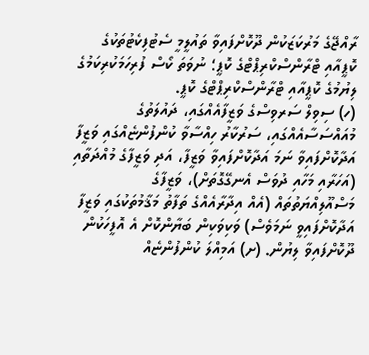ރާއްޖޭގެ މަރުކަޒަކުން ދޫކޮށްފައިވާ ތައުލީމީ ސެޓުފިކެޓުތަކުގެ ކޮޕީއާއި ޓްރާންސްކްރިޕްޓްގެ ކޮޕީ؛ ނުވަތަ ކޯސް ފުރިހަމަކުރިކަމުގެ ލިޔުމުގެ ކޮޕީއާއި ޓްރާންސްކްރިޕްޓްގެ ކޮޕީ.
(ހ) ސިވިލް ސަރވިސްގެ ވަޒީފާއެއްގައި، ދައުލަތުގެ މުއައްސަސާއެއްގައި، ސަރުކާރު ހިއްސާވާ ކުންފުންޏެއްގައި ވަޒީފާ އަދާކޮށްފައިވާ ނަމަ އަދާކޮށްފައިވާ ވަޒީފާ، އަދި ވަޒީފާގެ މުއްދަތާއި (އަހަރާއި މަހާއި ދުވަސް އެނގޭގޮތަށް)، ވަޒީފާގެ މަސްއޫލިއްޔަތުތައް (އެއް އިދާރާއެއްގެ ތަފާތު މަޤާމުތަކުގައި ވަޒީފާ އަދާކޮށްފައިވީ ނަމަވެސް) ވަކިވަކިން ބަޔާންކޮށް އެ އޮފީހަކުން ދޫކޮށްފައިވާ ލިޔުން. (ށ) އަމިއްލަ ކުންފުންޏެއް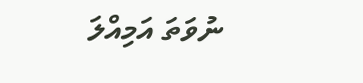ނުވަތަ އަމިއްލަ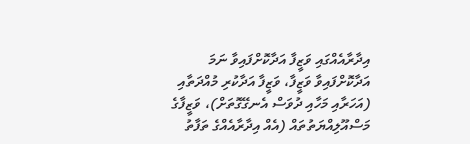އިދާރާއެއްގައި ވަޒީފާ އަދާކޮށްފައިވާ ނަމަ އަދާކޮށްފައިވާ ވަޒީފާ، ވަޒީފާ އަދާކުރި މުއްދަތާއި (އަހަރާއި މަހާއި ދުވަސް އެނގޭގޮތަށް)، ވަޒީފާގެ މަސްއޫލިއްޔަތުތައް (އެއް އިދާރާއެއްގެ ތަފާތު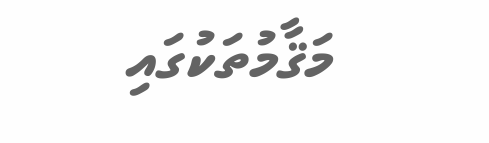މަޤާމުތަކުގައި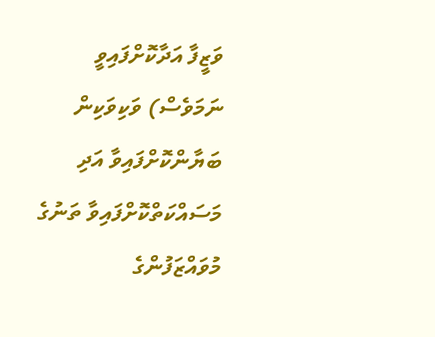ވަޒީފާ އަދާކޮށްފައިވީ ނަމަވެސް) ވަކިވަކިން ބަޔާންކޮށްފައިވާ އަދި މަސައްކަތްކޮށްފައިވާ ތަނުގެ މުވައްޒަފުންގެ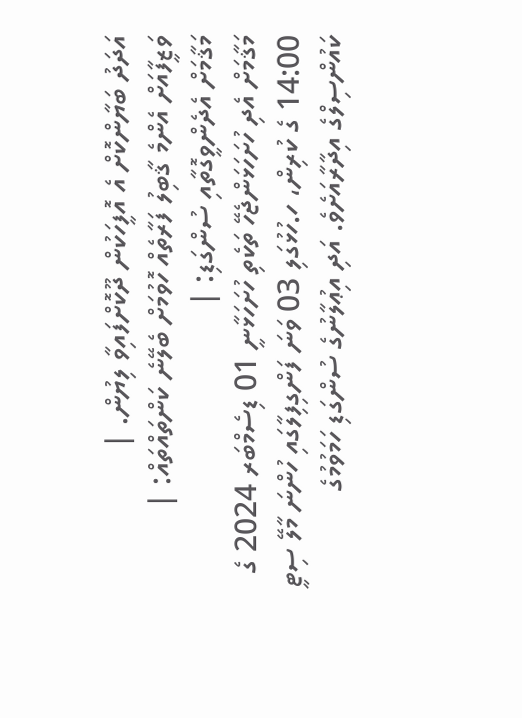އަދަދު ބަޔާންކޮށް އެ އޮފީހަކުން ދޫކޮށްފައިވާ ލިޔުން. |
ވަޒީފާއަށް އެންމެ ޤާބިލު ފަރާތެއް ހޮވުމަށް ބެލޭނެ ކަންތައްތައް: |
މަޤާމަށް އެދެންވީގޮތާއި ސުންގަޑި: |
މަޤާމަށް އެދި ހުށަހަޅަންޖެހޭ ތަކެތި ހުށަހަޅާނީ 01 ޑިސެމްބަރ 2024 ގެ 14:00 ގެ ކުރިން، ހ.ހުޅުގަލި 03 ވަނަ ފަންގިފިލާގައި ހުންނަ މާލޭ ސިޓީ ކައުންސިލްގެ އިދާރާއަށެވެ. އަދި އިޢުލާނުގެ ސުންގަޑި ހަމަވުމުގެ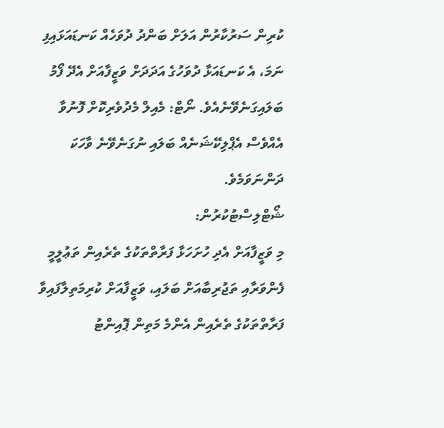ކުރިން ސަރުކާރުން އަލަށް ބަންދު ދުވަހެއް ކަނޑައަޅައިފި ނަމަ، އެ ކަނޑައަޅާ ދުވަހުގެ އަދަދަށް ވަޒީފާއަށް އެދޭ ފޯމު ބަލައިގަނެވޭނެއެވެ. ނޯޓް: މެއިލް މެދުވެރިކޮށް ފޮނުވާ އެއްވެސް އެޕްލިކޭޝަނެއް ބަލައި ނުގަނެވޭނެ ވާހަކަ ދަންނަވަމެވެ.
ޝޯޓްލިސްޓުކުރުން:
މި ވަޒީފާއަށް އެދި ހުށަހަޅާ ފަރާތްތަކުގެ ތެރެއިން ތަޢުލީމީ ފެންވަރާއި ތަޖުރިބާއަށް ބަލައި، ވަޒީފާއަށް ކުރިމަތިލާފައިވާ ފަރާތްތަކުގެ ތެރެއިން އެންމެ މަތިން ޕޮއިންޓު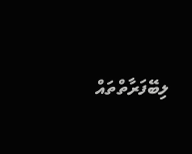ލިބޭފަރާތްތައް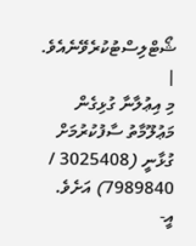ޝޯޓްލިސްޓުކުރެވޭނެއެވެ. |
މި އިޢުލާނާ ގުޅިގެން މަޢުލޫމާތު ސާފުކުރުމަށް ގުޅާނީ (3025408 / 7989840) އަށެވެ. އީ-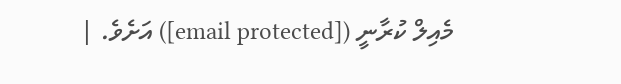މެއިލް ކުރާނީ ([email protected]) އަށެވެ. |